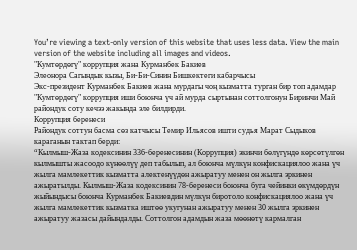You’re viewing a text-only version of this website that uses less data. View the main version of the website including all images and videos.
"Кумтөрдөгү" коррупция жана Курманбек Бакиев
Элеонора Сагындык кызы, Би-Би-Синин Бишкектеги кабарчысы
Экс-президент Курманбек Бакиев жана мурдагы чоң кызматта турган бир топ адамдар "Кумтөрдөгү" коррупция иши боюнча үч ай мурда сыртынан соттолгонун Биринчи Май райондук соту кечээ жакында эле билдирди.
Коррупция беренеси
Райондук соттун басма сөз катчысы Темир Ильясов ишти судья Марат Сыдыков караганын тактап берди:
“Кылмыш-Жаза кодексинин 336-беренесинин (Коррупция) экинчи бөлүгүндө көрсөтүлгөн кылмышты жасоодо күнөөлүү деп табылып, ал боюнча мүлкүн конфискациялоо жана үч жылга мамлекеттик кызматта алектенүүдөн ажыратуу менен он жылга эркинен ажыратылды. Кылмыш-Жаза кодексинин 78-беренеси боюнча буга чейинки өкүмдөрдүн жыйындысы боюнча Курманбек Бакиевдин мүлкүн биротоло конфискациялоо жана үч жылга мамлекеттик кызматка иштөө укугунан ажыратуу менен 30 жылга эркинен ажыратуу жазасы дайындалды. Соттолгон адамдын жаза мөөнөтү кармалган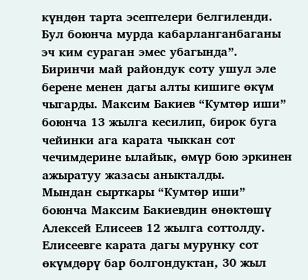күндөн тарта эсептелери белгиленди. Бул боюнча мурда кабарланганбаганы эч ким сураган эмес убагында”.
Биринчи май райондук соту ушул эле берене менен дагы алты кишиге өкүм чыгарды. Максим Бакиев “Кумтөр иши” боюнча 13 жылга кесилип, бирок буга чейинки ага карата чыккан сот чечимдерине ылайык, өмүр бою эркинен ажыратуу жазасы аныкталды.
Мындан сырткары “Кумтөр иши” боюнча Максим Бакиевдин өнөктөшү Алексей Елисеев 12 жылга соттолду. Елисеевге карата дагы мурунку сот өкүмдөрү бар болгондуктан, 30 жыл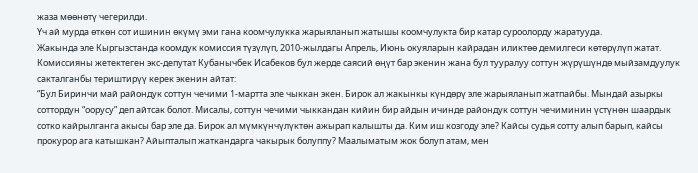жаза мөөнөтү чегерилди.
Үч ай мурда өткөн сот ишинин өкүмү эми гана коомчулукка жарыяланып жатышы коомчулукта бир катар суроолорду жаратууда.
Жакында эле Кыргызстанда коомдук комиссия түзүлүп, 2010-жылдагы Апрель, Июнь окуяларын кайрадан иликтөө демилгеси көтөрүлүп жатат.
Комиссияны жетектеген экс-депутат Кубанычбек Исабеков бул жерде саясий өңүт бар экенин жана бул тууралуу соттун жүрүшүндө мыйзамдуулук сакталганбы териштирүү керек экенин айтат:
“Бул Биринчи май райондук соттун чечими 1-мартта эле чыккан экен. Бирок ал жакынкы күндөрү эле жарыяланып жатпайбы. Мындай азыркы соттордун “оорусу” деп айтсак болот. Мисалы, соттун чечими чыккандан кийин бир айдын ичинде райондук соттун чечиминин үстүнөн шаардык сотко кайрылганга акысы бар эле да. Бирок ал мүмкүнчүлүктөн ажырап калышты да. Ким иш козгоду эле? Кайсы судья сотту алып барып, кайсы прокурор ага катышкан? Айыпталып жаткандарга чакырык болуппу? Маалыматым жок болуп атам, мен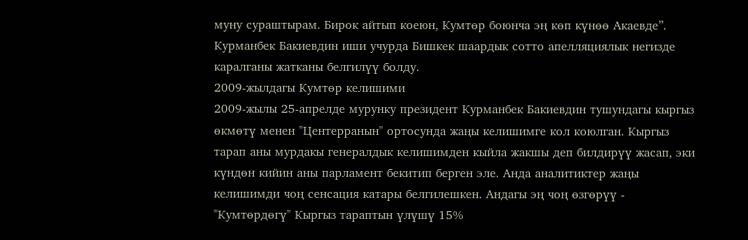муну сураштырам. Бирок айтып коеюн, Кумтөр боюнча эң көп күнөө Акаевде”.
Курманбек Бакиевдин иши учурда Бишкек шаардык сотто апелляциялык негизде каралганы жатканы белгилүү болду.
2009-жылдагы Кумтөр келишими
2009-жылы 25-апрелде мурунку президент Курманбек Бакиевдин тушундагы кыргыз өкмөтү менен "Центерранын" ортосунда жаңы келишимге кол коюлган. Кыргыз тарап аны мурдакы генералдык келишимден кыйла жакшы деп билдирүү жасап, эки күндөн кийин аны парламент бекитип берген эле. Анда аналитиктер жаңы келишимди чоң сенсация катары белгилешкен. Андагы эң чоң өзгөрүү - "Кумтөрдөгү" Кыргыз тараптын үлүшү 15%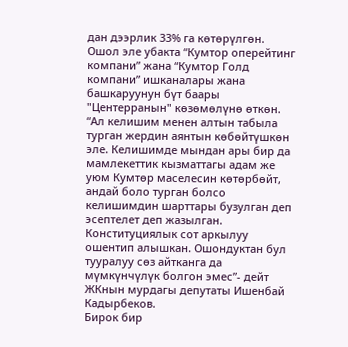дан дээрлик 33% га көтөрүлгөн. Ошол эле убакта “Кумтор оперейтинг компани” жана “Кумтор Голд компани” ишканалары жана башкаруунун бүт баары "Центерранын" көзөмөлүнө өткөн.
“Ал келишим менен алтын табыла турган жердин аянтын көбөйтүшкөн эле. Келишимде мындан ары бир да мамлекеттик кызматтагы адам же уюм Кумтөр маселесин көтөрбөйт, андай боло турган болсо келишимдин шарттары бузулган деп эсептелет деп жазылган. Конституциялык сот аркылуу ошентип алышкан. Ошондуктан бул тууралуу сөз айтканга да мүмкүнчүлүк болгон эмес”- дейт ЖКнын мурдагы депутаты Ишенбай Кадырбеков.
Бирок бир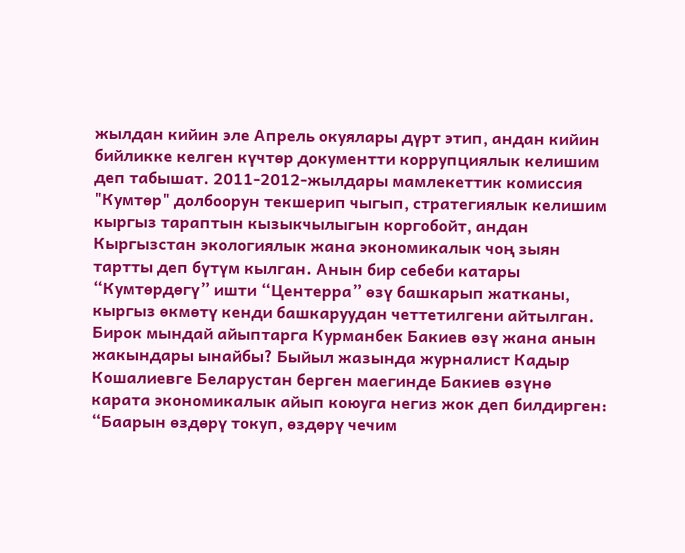жылдан кийин эле Апрель окуялары дүрт этип, андан кийин бийликке келген күчтөр документти коррупциялык келишим деп табышат. 2011-2012-жылдары мамлекеттик комиссия "Кумтөр" долбоорун текшерип чыгып, стратегиялык келишим кыргыз тараптын кызыкчылыгын коргобойт, андан Кыргызстан экологиялык жана экономикалык чоң зыян тартты деп бүтүм кылган. Анын бир себеби катары “Кумтөрдөгү” ишти “Центерра” өзү башкарып жатканы, кыргыз өкмөтү кенди башкаруудан четтетилгени айтылган.
Бирок мындай айыптарга Курманбек Бакиев өзү жана анын жакындары ынайбы? Быйыл жазында журналист Кадыр Кошалиевге Беларустан берген маегинде Бакиев өзүнө карата экономикалык айып коюуга негиз жок деп билдирген:
“Баарын өздөрү токуп, өздөрү чечим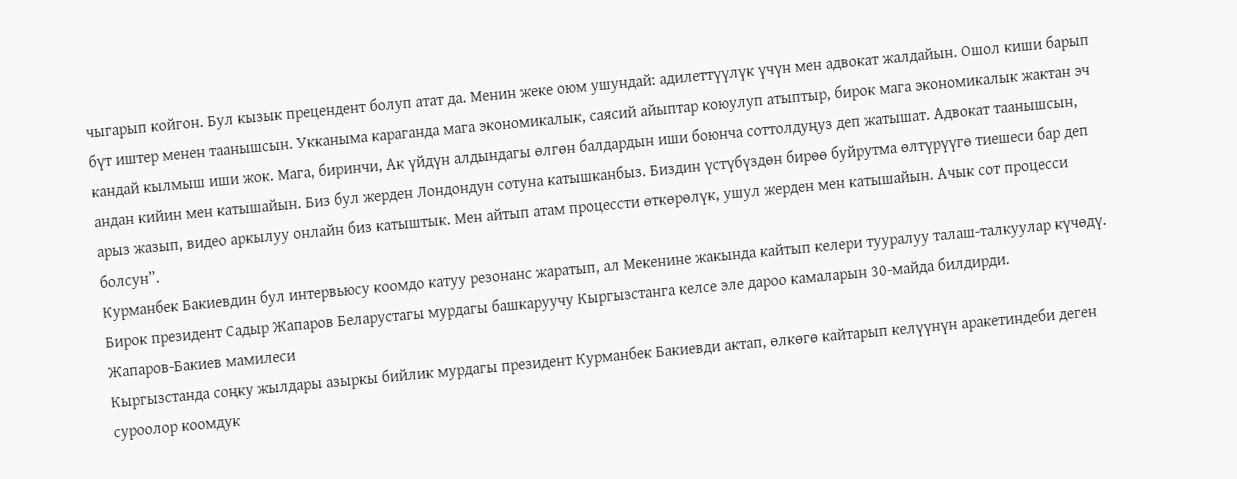чыгарып койгон. Бул кызык прецендент болуп атат да. Менин жеке оюм ушундай: адилеттүүлүк үчүн мен адвокат жалдайын. Ошол киши барып бүт иштер менен таанышсын. Укканыма караганда мага экономикалык, саясий айыптар коюулуп атыптыр, бирок мага экономикалык жактан эч кандай кылмыш иши жок. Мага, биринчи, Ак үйдүн алдындагы өлгөн балдардын иши боюнча соттолдуңуз деп жатышат. Адвокат таанышсын, андан кийин мен катышайын. Биз бул жерден Лондондун сотуна катышканбыз. Биздин үстүбүздөн бирөө буйрутма өлтүрүүгө тиешеси бар деп арыз жазып, видео аркылуу онлайн биз катыштык. Мен айтып атам процессти өткөрөлүк, ушул жерден мен катышайын. Ачык сот процесси болсун”.
Курманбек Бакиевдин бул интервьюсу коомдо катуу резонанс жаратып, ал Мекенине жакында кайтып келери тууралуу талаш-талкуулар күчөдү.
Бирок президент Садыр Жапаров Беларустагы мурдагы башкаруучу Кыргызстанга келсе эле дароо камаларын 30-майда билдирди.
Жапаров-Бакиев мамилеси
Кыргызстанда соңку жылдары азыркы бийлик мурдагы президент Курманбек Бакиевди актап, өлкөгө кайтарып келүүнүн аракетиндеби деген суроолор коомдук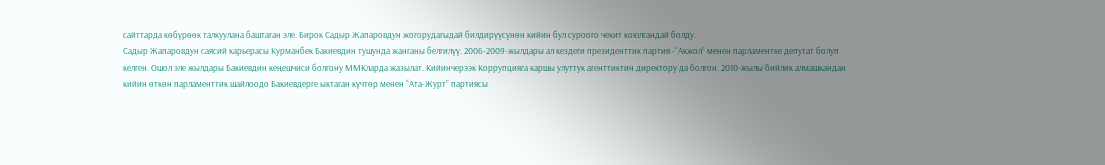сайттарда көбүрөөк талкуулана баштаган эле. Бирок Садыр Жапаровдун жогорудагыдай билдирүүсүнөн кийин бул суроого чекит коюлгандай болду.
Садыр Жапаровдун саясий карьерасы Курманбек Бакиевдин тушунда жанганы белгилүү. 2006-2009-жылдары ал кездеги президенттик партия -“Акжол” менен парламентке депутат болуп келген. Ошол эле жылдары Бакиевдин кеңешчиси болгону ММКларда жазылат. Кийинчерээк Коррупцияга каршы улуттук агенттиктин директору да болгон. 2010-жылы бийлик алмашкандан кийин өткөн парламенттик шайлоодо Бакиевдерге ыктаган күчтөр менен “Ата-Журт” партиясы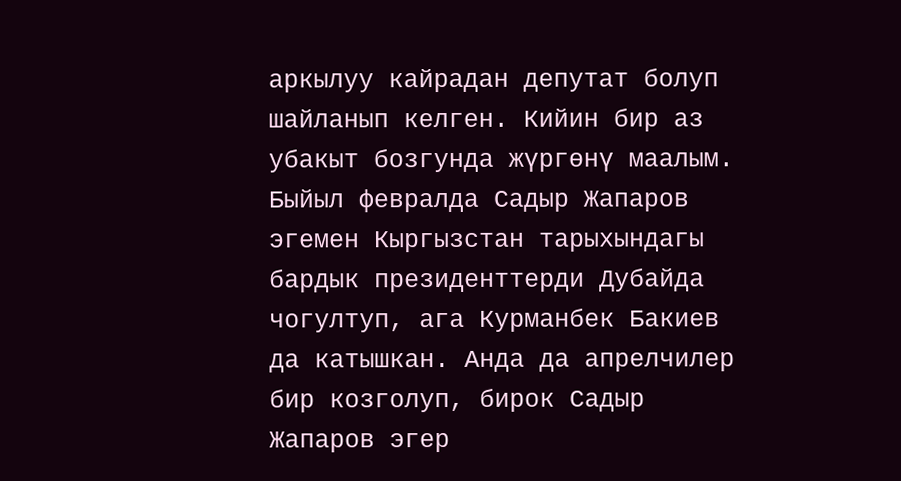аркылуу кайрадан депутат болуп шайланып келген. Кийин бир аз убакыт бозгунда жүргөнү маалым.
Быйыл февралда Садыр Жапаров эгемен Кыргызстан тарыхындагы бардык президенттерди Дубайда чогултуп, ага Курманбек Бакиев да катышкан. Анда да апрелчилер бир козголуп, бирок Садыр Жапаров эгер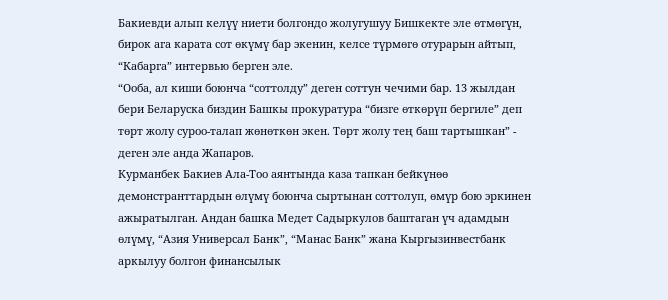Бакиевди алып келүү ниети болгондо жолугушуу Бишкекте эле өтмөгүн, бирок ага карата сот өкүмү бар экенин, келсе түрмөгө отурарын айтып, “Кабарга” интервью берген эле.
“Ооба, ал киши боюнча “соттолду” деген соттун чечими бар. 13 жылдан бери Беларуска биздин Башкы прокуратура “бизге өткөрүп бергиле” деп төрт жолу суроо-талап жөнөткөн экен. Төрт жолу тең баш тартышкан” - деген эле анда Жапаров.
Курманбек Бакиев Ала-Тоо аянтында каза тапкан бейкүнөө демонстранттардын өлүмү боюнча сыртынан соттолуп, өмүр бою эркинен ажыратылган. Андан башка Медет Садыркулов баштаган үч адамдын өлүмү, “Азия Универсал Банк”, “Манас Банк” жана Кыргызинвестбанк аркылуу болгон финансылык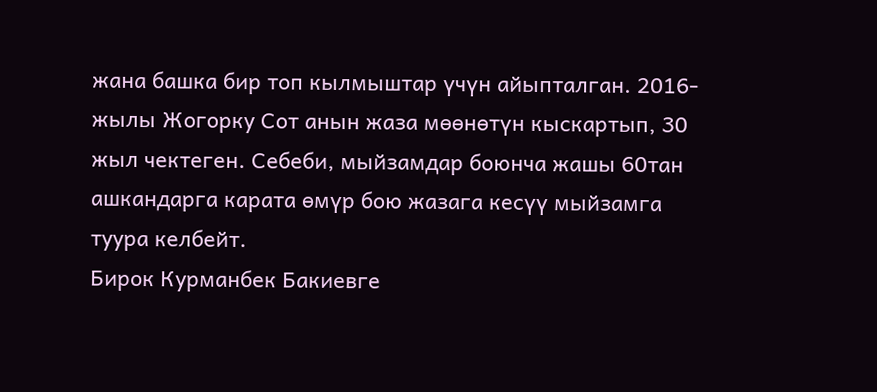жана башка бир топ кылмыштар үчүн айыпталган. 2016-жылы Жогорку Сот анын жаза мөөнөтүн кыскартып, 30 жыл чектеген. Себеби, мыйзамдар боюнча жашы 60тан ашкандарга карата өмүр бою жазага кесүү мыйзамга туура келбейт.
Бирок Курманбек Бакиевге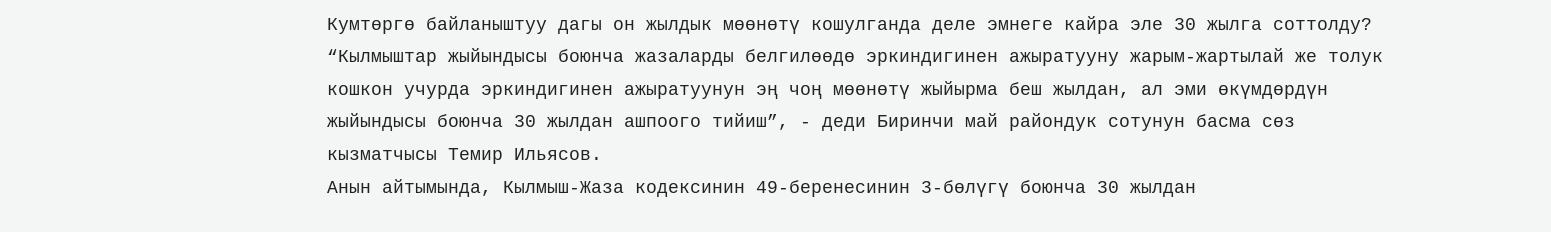Кумтөргө байланыштуу дагы он жылдык мөөнөтү кошулганда деле эмнеге кайра эле 30 жылга соттолду?
“Кылмыштар жыйындысы боюнча жазаларды белгилөөдө эркиндигинен ажыратууну жарым-жартылай же толук кошкон учурда эркиндигинен ажыратуунун эң чоң мөөнөтү жыйырма беш жылдан, ал эми өкүмдөрдүн жыйындысы боюнча 30 жылдан ашпоого тийиш”, - деди Биринчи май райондук сотунун басма сөз кызматчысы Темир Ильясов.
Анын айтымында, Кылмыш-Жаза кодексинин 49-беренесинин 3-бөлүгү боюнча 30 жылдан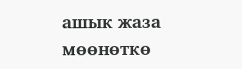ашык жаза мөөнөткө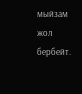мыйзам жол бербейт.